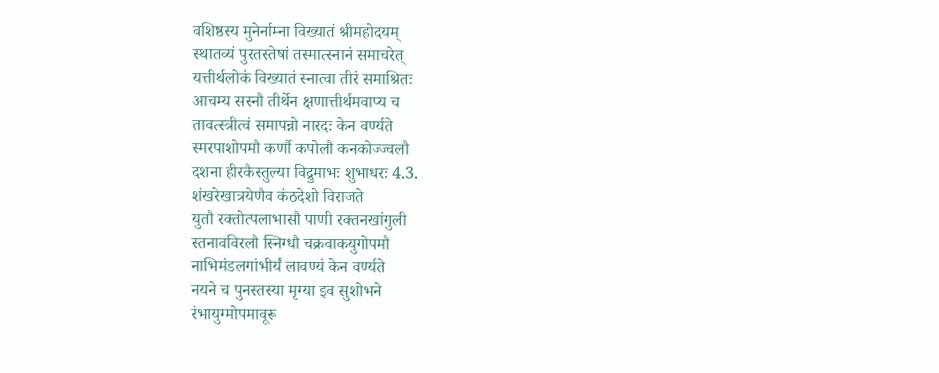वशिष्ठस्य मुनेर्नाम्ना विख्यातं श्रीमहोदयम्
स्थातव्यं पुरतस्तेषां तस्मात्स्नानं समाचरेत्
यत्तीर्थलोकं विख्यातं स्नात्वा तीरं समाश्रितः
आचम्य सस्नौ तीर्थेन क्षणात्तीर्थमवाप्य च
तावत्स्त्रीत्वं समापन्नो नारदः केन वर्ण्यते
स्मरपाशोपमौ कर्णौ कपोलौ कनकोज्ज्वलौ
दशना हीरकैस्तुल्या विद्रुमाभः शुभाधरः 4.3.
शंखरेखात्रयेणैव कंठदेशो विराजते
युतौ रक्तोत्पलाभासौ पाणी रक्तनखांगुली
स्तनावविरलौ स्निग्धौ चक्रवाकयुगोपमौ
नाभिमंडलगांभीर्यं लावण्यं केन वर्ण्यते
नयने च पुनस्तस्या मृग्या इव सुशोभने
रंभायुग्मोपमावूरू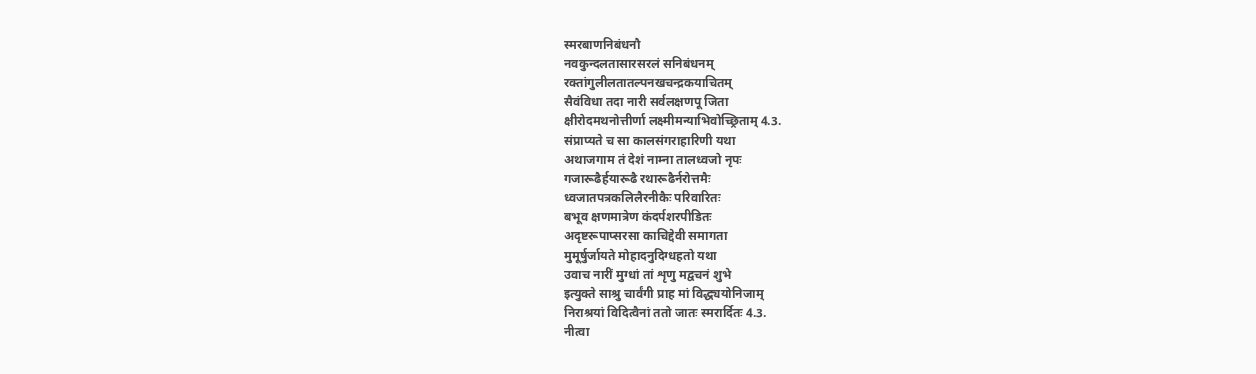स्मरबाणनिबंधनौ
नवकुन्दलतासारसरलं सनिबंधनम्
रक्तांगुलीलतातल्पनखचन्द्रकयाचितम्
सैवंविधा तदा नारी सर्वलक्षणपू जिता
क्षीरोदमथनोत्तीर्णा लक्ष्मीमन्याभिवोच्छ्रिताम् 4.3.
संप्राप्यते च सा कालसंगराहारिणी यथा
अथाजगाम तं देशं नाम्ना तालध्वजो नृपः
गजारूढैर्हयारूढै रथारूढैर्नरोत्तमैः
ध्वजातपत्रकलिलैरनीकैः परिवारितः
बभूव क्षणमात्रेण कंदर्पशरपीडितः
अदृष्टरूपाप्सरसा काचिद्देवी समागता
मुमूर्षुर्जायते मोहादनुदिग्धहतो यथा
उवाच नारीं मुग्धां तां शृणु मद्वचनं शुभे
इत्युक्ते साश्रु चार्वंगी प्राह मां विद्ध्ययोनिजाम्
निराश्रयां विदित्वैनां ततो जातः स्मरार्दितः 4.3.
नीत्वा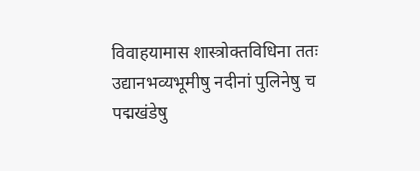विवाहयामास शास्त्रोक्तविधिना ततः
उद्यानभव्यभूमीषु नदीनां पुलिनेषु च
पद्मखंडेषु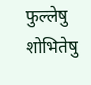फुल्लेषु शोभितेषु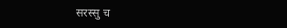सरस्सु च